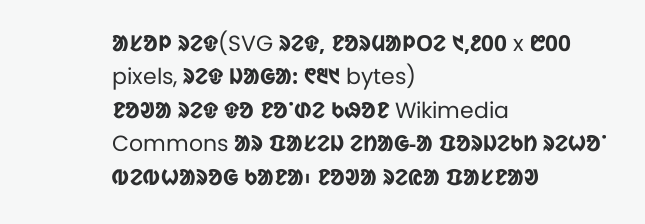ᱟᱥᱚᱞ ᱨᱮᱫ(SVG ᱨᱮᱫ, ᱱᱚᱨᱢᱟᱞᱛᱮ ᱑,᱒᱐᱐ x ᱘᱐᱐ pixels, ᱨᱮᱫ ᱡᱟᱜᱟ: ᱖᱓᱑ bytes)
ᱱᱚᱣᱟ ᱨᱮᱫ ᱫᱚ ᱱᱚᱸᱰᱮ ᱠᱷᱚᱱ Wikimedia Commons ᱟᱨ ᱯᱟᱥᱮᱡ ᱮᱴᱟᱜ-ᱟ ᱯᱚᱨᱡᱮᱠᱴ ᱨᱮᱦᱚᱸ ᱵᱮᱵᱦᱟᱨᱚᱜ ᱠᱟᱱᱟ᱾ ᱱᱚᱣᱟ ᱨᱮᱭᱟ ᱯᱟᱥᱱᱟᱣ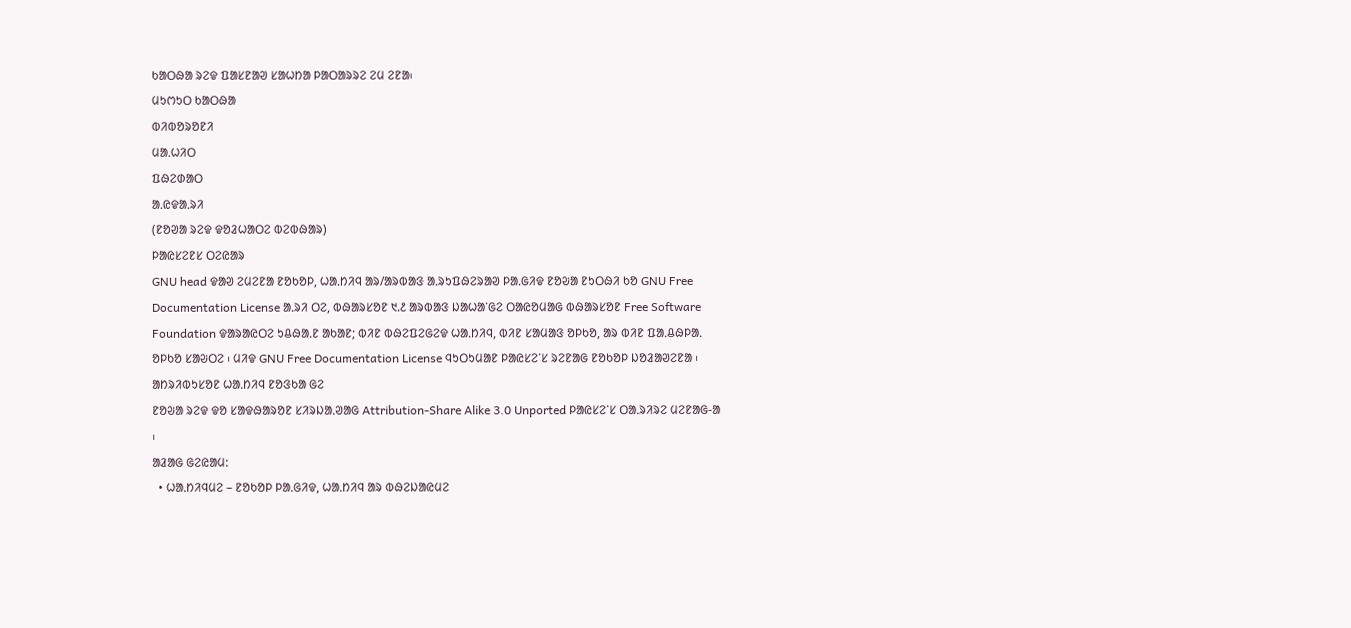ᱠᱟᱛᱷᱟ ᱨᱮᱫ ᱯᱟᱥᱱᱟᱣ ᱥᱟᱦᱴᱟ ᱞᱟᱛᱟᱨᱨᱮ ᱮᱢ ᱮᱱᱟ᱾
ᱢᱩᱬᱩᱛ ᱠᱟᱛᱷᱟ
ᱵᱤᱵᱚᱨᱚᱱᱤ
ᱢᱟᱹᱦᱤᱛ
ᱯᱷᱮᱰᱟᱛ
ᱟᱹᱭᱫᱟᱹᱨᱤ
(ᱱᱚᱣᱟ ᱨᱮᱫ ᱫᱚᱲᱦᱟᱛᱮ ᱵᱮᱵᱷᱟᱨ)
ᱞᱟᱭᱥᱮᱱᱥ ᱛᱮᱭᱟᱨ
GNU head ᱫᱟᱣ ᱮᱢᱮᱱᱟ ᱱᱚᱠᱚᱞ, ᱦᱟᱹᱴᱤᱧ ᱟᱨ/ᱟᱨᱵᱟᱝ ᱟᱹᱨᱩᱯᱷᱮᱨᱟᱣ ᱞᱟᱹᱜᱤᱫ ᱱᱚᱶᱟ ᱱᱩᱛᱷᱤ ᱠᱚ GNU Free Documentation License ᱟᱹᱨᱤ ᱛᱮ, ᱵᱷᱟᱨᱥᱚᱱ ᱑.᱒ ᱟᱨᱵᱟᱝ ᱡᱟᱦᱟᱸᱜᱮ ᱛᱟᱭᱚᱢᱟᱜ ᱵᱷᱟᱨᱥᱚᱱ Free Software Foundation ᱫᱟᱨᱟᱭᱛᱮ ᱩᱪᱷᱟᱹᱱ ᱟᱠᱟᱱ; ᱵᱤᱱ ᱵᱷᱮᱯᱮᱜᱮᱫ ᱦᱟᱹᱴᱤᱧ, ᱵᱤᱱ ᱥᱟᱢᱟᱝ ᱚᱞᱠᱚ, ᱟᱨ ᱵᱤᱱ ᱯᱟᱹᱪᱷᱞᱟᱹ ᱚᱞᱠᱚ ᱥᱟᱶᱛᱮ ᱾ ᱢᱤᱫ GNU Free Documentation License ᱧᱩᱛᱩᱢᱟᱱ ᱞᱟᱭᱥᱮᱸᱥ ᱨᱮᱱᱟᱜ ᱱᱚᱠᱚᱞ ᱡᱚᱲᱟᱣᱮᱱᱟ ᱾
ᱟᱴᱨᱤᱵᱩᱥᱚᱱ ᱦᱟᱹᱴᱤᱧ ᱱᱚᱝᱠᱟ ᱜᱮ
ᱱᱚᱶᱟ ᱨᱮᱫ ᱫᱚ ᱥᱟᱫᱷᱟᱨᱚᱱ ᱥᱤᱨᱡᱟᱹᱣᱟᱜ Attribution-Share Alike 3.0 Unported ᱞᱟᱭᱥᱮᱸᱥ ᱛᱟᱹᱨᱤᱨᱮ ᱢᱮᱱᱟᱜ-ᱟ ᱾
ᱟᱲᱟᱜ ᱜᱮᱭᱟᱢ:
  • ᱦᱟᱹᱴᱤᱧᱢᱮ – ᱱᱚᱠᱚᱞ ᱞᱟᱹᱜᱤᱫ, ᱦᱟᱹᱴᱤᱧ ᱟᱨ ᱵᱷᱮᱡᱟᱭᱢᱮ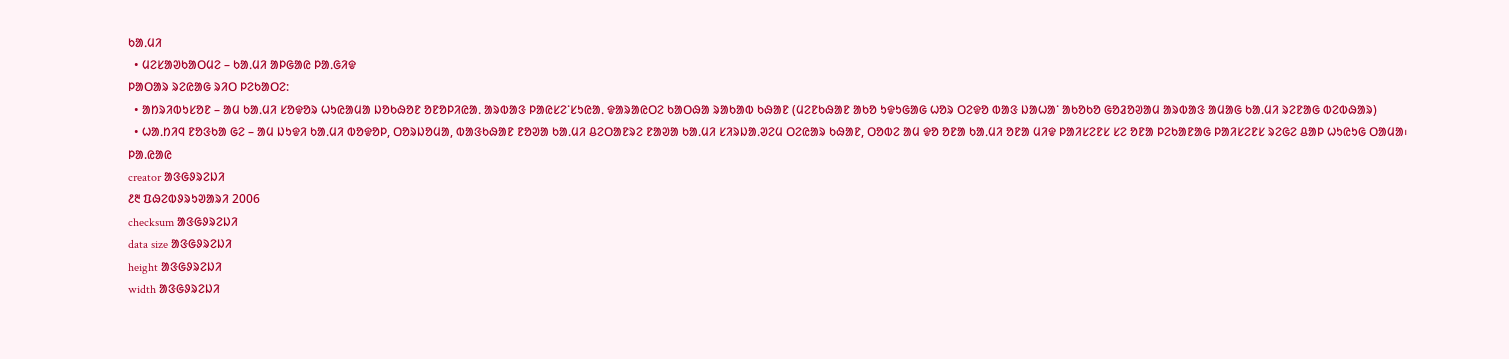ᱠᱟᱹᱢᱤ
  • ᱢᱮᱥᱟᱣᱠᱟᱛᱢᱮ – ᱠᱟᱹᱢᱤ ᱟᱞᱜᱟᱭ ᱞᱟᱹᱜᱤᱫ
ᱞᱟᱛᱟᱨ ᱨᱮᱭᱟᱜ ᱨᱤᱛ ᱞᱮᱠᱟᱛᱮ:
  • ᱟᱴᱨᱤᱵᱩᱥᱚᱱ – ᱟᱢ ᱠᱟᱹᱢᱤ ᱥᱚᱫᱚᱨ ᱦᱩᱭᱟᱢᱟ ᱡᱚᱠᱷᱚᱱ ᱚᱱᱚᱞᱤᱭᱟᱹ ᱟᱨᱵᱟᱝ ᱞᱟᱭᱥᱮᱸᱥᱩᱭᱟᱹ ᱫᱟᱨᱟᱭᱛᱮ ᱠᱟᱛᱷᱟ ᱨᱟᱠᱟᱵ ᱠᱷᱟᱱ (ᱢᱮᱱᱠᱷᱟᱱ ᱟᱠᱚ ᱩᱫᱩᱜᱟᱜ ᱦᱚᱨ ᱛᱮᱫᱚ ᱵᱟᱝ ᱡᱟᱦᱟᱸ ᱟᱠᱚᱠᱚ ᱜᱚᱲᱚᱣᱟᱢ ᱟᱨᱵᱟᱝ ᱟᱢᱟᱜ ᱠᱟᱹᱢᱤ ᱨᱮᱱᱟᱜ ᱵᱮᱵᱷᱟᱨ)
  • ᱦᱟᱹᱴᱤᱧ ᱱᱚᱝᱠᱟ ᱜᱮ – ᱟᱢ ᱡᱩᱫᱤ ᱠᱟᱹᱢᱤ ᱵᱚᱫᱚᱞ, ᱛᱚᱨᱡᱚᱢᱟ, ᱵᱟᱝᱠᱷᱟᱱ ᱱᱚᱣᱟ ᱠᱟᱹᱢᱤ ᱪᱮᱛᱟᱱᱨᱮ ᱱᱟᱣᱟ ᱠᱟᱹᱢᱤ ᱥᱤᱨᱡᱟᱹᱣᱮᱢ ᱛᱮᱭᱟᱨ ᱠᱷᱟᱱ, ᱛᱚᱵᱮ ᱟᱢ ᱫᱚ ᱚᱱᱟ ᱠᱟᱹᱢᱤ ᱚᱱᱟ ᱢᱤᱫ ᱞᱟᱤᱥᱮᱱᱥ ᱥᱮ ᱚᱱᱟ ᱞᱮᱠᱟᱱᱟᱜ ᱞᱟᱤᱥᱮᱱᱥ ᱨᱮᱜᱮ ᱪᱟᱞ ᱦᱩᱭᱩᱜ ᱛᱟᱢᱟ᱾
ᱞᱟ.ᱭᱟᱭ
creator ᱟᱝᱜᱽᱨᱮᱡᱤ
᱒᱓ ᱯᱷᱮᱵᱽᱨᱩᱣᱟᱨᱤ 2006
checksum ᱟᱝᱜᱽᱨᱮᱡᱤ
data size ᱟᱝᱜᱽᱨᱮᱡᱤ
height ᱟᱝᱜᱽᱨᱮᱡᱤ
width ᱟᱝᱜᱽᱨᱮᱡᱤ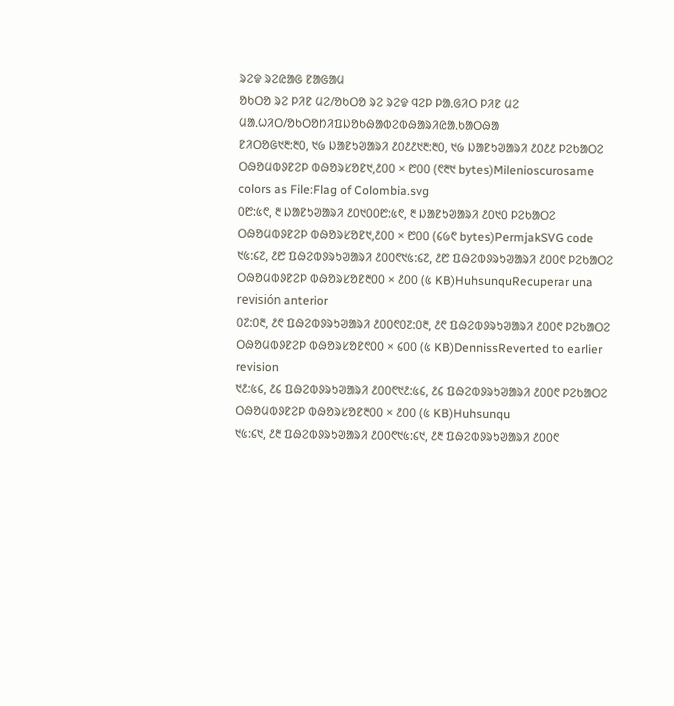ᱨᱮᱫ ᱨᱮᱭᱟᱜ ᱱᱟᱜᱟᱢ
ᱚᱠᱛᱚ ᱨᱮ ᱞᱤᱱ ᱢᱮ/ᱚᱠᱛᱚ ᱨᱮ ᱨᱮᱫ ᱧᱮᱞ ᱞᱟᱹᱜᱤᱛ ᱞᱤᱱ ᱢᱮ
ᱢᱟᱹᱦᱤᱛ/ᱚᱠᱛᱚᱴᱤᱯᱡᱚᱠᱷᱟᱵᱮᱵᱷᱟᱨᱤᱭᱟᱹᱠᱟᱛᱷᱟ
ᱱᱤᱛᱚᱜ᱑᱓:᱓᱐, ᱑᱙ ᱡᱟᱱᱩᱣᱟᱨᱤ ᱒᱐᱒᱒᱑᱓:᱓᱐, ᱑᱙ ᱡᱟᱱᱩᱣᱟᱨᱤ ᱒᱐᱒᱒ ᱞᱮᱠᱟᱛᱮ ᱛᱷᱚᱢᱵᱽᱱᱮᱞ ᱵᱷᱚᱨᱥᱚᱱ᱑,᱒᱐᱐ × ᱘᱐᱐ (᱖᱓᱑ bytes)Milenioscurosame colors as File:Flag of Colombia.svg
᱐᱘:᱕᱖, ᱓ ᱡᱟᱱᱩᱣᱟᱨᱤ ᱒᱐᱑᱐᱐᱘:᱕᱖, ᱓ ᱡᱟᱱᱩᱣᱟᱨᱤ ᱒᱐᱑᱐ ᱞᱮᱠᱟᱛᱮ ᱛᱷᱚᱢᱵᱽᱱᱮᱞ ᱵᱷᱚᱨᱥᱚᱱ᱑,᱒᱐᱐ × ᱘᱐᱐ (᱔᱙᱖ bytes)PermjakSVG code
᱑᱕:᱔᱗, ᱒᱘ ᱯᱷᱮᱵᱽᱨᱩᱣᱟᱨᱤ ᱒᱐᱐᱖᱑᱕:᱔᱗, ᱒᱘ ᱯᱷᱮᱵᱽᱨᱩᱣᱟᱨᱤ ᱒᱐᱐᱖ ᱞᱮᱠᱟᱛᱮ ᱛᱷᱚᱢᱵᱽᱱᱮᱞ ᱵᱷᱚᱨᱥᱚᱱ᱓᱐᱐ × ᱒᱐᱐ (᱕ KB)HuhsunquRecuperar una revisión anterior
᱐᱗:᱐᱓, ᱒᱖ ᱯᱷᱮᱵᱽᱨᱩᱣᱟᱨᱤ ᱒᱐᱐᱖᱐᱗:᱐᱓, ᱒᱖ ᱯᱷᱮᱵᱽᱨᱩᱣᱟᱨᱤ ᱒᱐᱐᱖ ᱞᱮᱠᱟᱛᱮ ᱛᱷᱚᱢᱵᱽᱱᱮᱞ ᱵᱷᱚᱨᱥᱚᱱ᱖᱐᱐ × ᱔᱐᱐ (᱕ KB)DennissReverted to earlier revision
᱑᱒:᱕᱔, ᱒᱔ ᱯᱷᱮᱵᱽᱨᱩᱣᱟᱨᱤ ᱒᱐᱐᱖᱑᱒:᱕᱔, ᱒᱔ ᱯᱷᱮᱵᱽᱨᱩᱣᱟᱨᱤ ᱒᱐᱐᱖ ᱞᱮᱠᱟᱛᱮ ᱛᱷᱚᱢᱵᱽᱱᱮᱞ ᱵᱷᱚᱨᱥᱚᱱ᱓᱐᱐ × ᱒᱐᱐ (᱕ KB)Huhsunqu
᱑᱕:᱔᱑, ᱒᱓ ᱯᱷᱮᱵᱽᱨᱩᱣᱟᱨᱤ ᱒᱐᱐᱖᱑᱕:᱔᱑, ᱒᱓ ᱯᱷᱮᱵᱽᱨᱩᱣᱟᱨᱤ ᱒᱐᱐᱖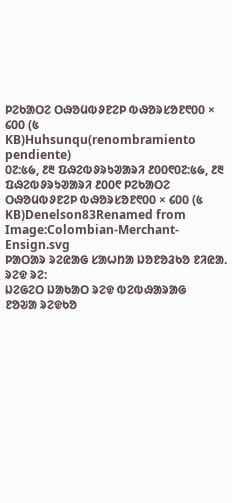ᱞᱮᱠᱟᱛᱮ ᱛᱷᱚᱢᱵᱽᱱᱮᱞ ᱵᱷᱚᱨᱥᱚᱱ᱖᱐᱐ × ᱔᱐᱐ (᱕ KB)Huhsunqu(renombramiento pendiente)
᱐᱗:᱕᱙, ᱒᱓ ᱯᱷᱮᱵᱽᱨᱩᱣᱟᱨᱤ ᱒᱐᱐᱖᱐᱗:᱕᱙, ᱒᱓ ᱯᱷᱮᱵᱽᱨᱩᱣᱟᱨᱤ ᱒᱐᱐᱖ ᱞᱮᱠᱟᱛᱮ ᱛᱷᱚᱢᱵᱽᱱᱮᱞ ᱵᱷᱚᱨᱥᱚᱱ᱖᱐᱐ × ᱔᱐᱐ (᱕ KB)Denelson83Renamed from Image:Colombian-Merchant-Ensign.svg
ᱞᱟᱛᱟᱨ ᱨᱮᱭᱟᱜ ᱥᱟᱦᱴᱟ ᱡᱚᱱᱚᱲᱠᱚ ᱱᱤᱭᱟᱹ ᱨᱮᱫ ᱨᱮ:
ᱡᱮᱜᱮᱛ ᱡᱟᱠᱟᱛ ᱨᱮᱫ ᱵᱮᱵᱷᱟᱨᱟᱜ
ᱱᱚᱶᱟ ᱨᱮᱫᱠᱚ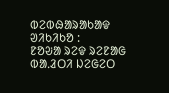ᱵᱮᱵᱷᱟᱨᱟᱠᱟᱫ ᱣᱤᱠᱤᱠᱚ :
ᱱᱚᱶᱟ ᱨᱮᱫ ᱨᱮᱱᱟᱜ ᱵᱟᱹᱲᱛᱤ ᱡᱮᱜᱮᱛ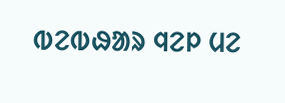ᱵᱮᱵᱷᱟᱨ ᱧᱮᱞ ᱢᱮ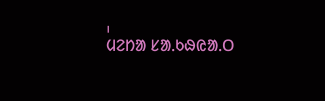᱾
ᱢᱮᱴᱟ ᱥᱟᱹᱠᱷᱭᱟᱹᱛ